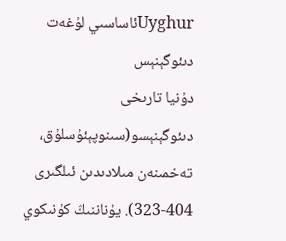Uyghurئاساسىي لۇغەت
دىئوگېنېس
دۇنيا تارىخى
دىئوگېنېسو(سىنوپېئۇسلۇق، تەخمىنەن مىلادىدىن ئىلگىرى 404-323). يۇناننىڭ كۇنىكوي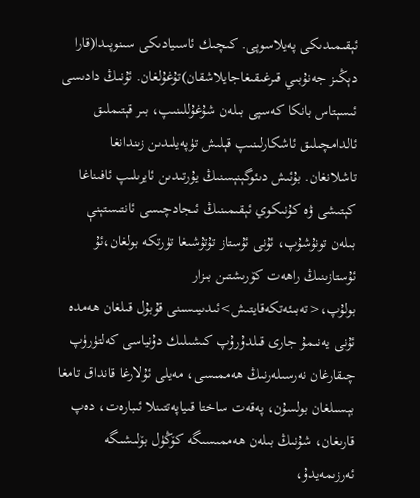ئېقىمىدىكى پەيلاسوپى. كىچىك ئاسىيادىكى سىنوپىدا(قارا دېڭىز جەنۇبىي قىرغىقىغاجايلاشقان)تۇغۇلغان. ئۇنىڭ دادىسى ئىسېتاس بانكا كەسپى بىلەن شۇغۇللىنىپ، بىر قېتىملىق ئالدامچىلىق ئاشكارلىنىپ قېلىش تۈپەيلىدىن زىندانغا تاشلانغان. بۇئىش دىئوگېنېسنىڭ يۇرتىدىن ئايرىلىپ ئافىناغا كېتىشى ۋە كۇنىكوي ئېقىمىنىڭ ئىجادچىسى ئانتىستېنې بىلەن تونۇشۇپ، ئۇنى ئۇستاز تۇتۇشىغا تۈرتكە بولغان،ئۇ ئۇستازىنىڭ راھەت كۆرىشتىن بىزار بولۇپ،<تەبىئەتكەقايتىش>ئىدىيىسىنى قۇبۇل قىلغان ھەمدە ئۇنى يەنىمۇ جارى قىلدۇرۇپ كىشىلىك دۇنياسى كەلتۈرۈپ چىقارغان نەرسىلەرنىڭ ھەممىسى، مەيلى ئۇلارغا قانداق تامغا بېسىلغان بولسۇن، پەقەت ساختا قىياپەتتىنلا ئىبارەت، دەپ قارىغان، شۇنىڭ بىلەن ھەممىسىگە كۆڭۈل بۆلىشىگە ئەرزىمەيدۇ،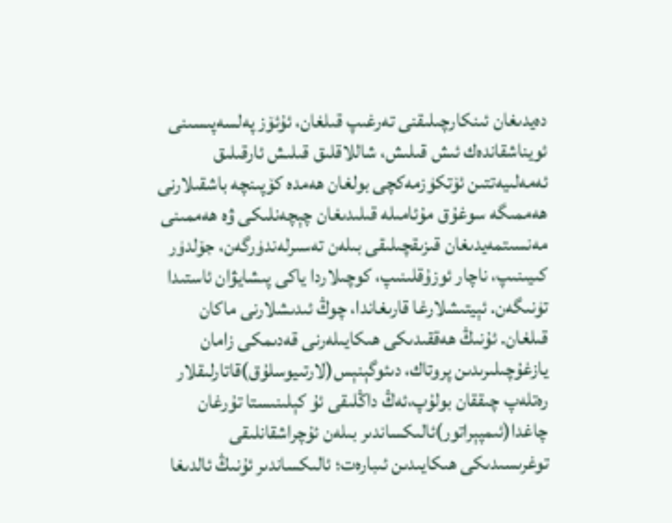دەيدىغان ئىنكارچىلىقنى تەرغىپ قىلغان، ئۇئۆز پەلسەپىسىنى ئويناشقاندەك ئىش قىلىش، شاللاقلىق قىلىش ئارقىلىق ئەمەلىيەتتىن ئۆتكۈزمەكچى بولغان ھەمدە كۆپىنچە باشقىلارنى ھەممىگە سوغۇق مۇئامىلە قىلىدىغان چېچەنلىكى ۋە ھەممىنى مەنسىتمەيدىغان قىزىقچىلىقى بىلەن تەسىرلەندۈرگەن، جۆلدۈر كىيىنىپ، ناچار ئوزۇقلىنىپ، كوچىلاردا ياكى پىشايۋان ئاستىدا تۈنىگەن. ئېيتىشلارغا قارىغاندا، چوڭ ئىدىشلارنى ماكان قىلغان. ئۇنىڭ ھەققىدىكى ھىكايىلەرنى قەدىمكى زامان يازغۇچىلىرىدىن پروتاك، دىئوگېنېس(لارتىيوسلۇق)قاتارلىقلار رەتلەپ چىققان بولۇپ،ئەڭ داڭلىقى ئۇ كېلىنىستا تۇرغان چاغدا(ئىمپېراتور)ئالىكساندىر بىلەن ئۇچراشقانلىقى توغرىسىدىكى ھىكايىدىن ئىبارەت؛ ئالىكساندىر ئۇنىڭ ئالدىغا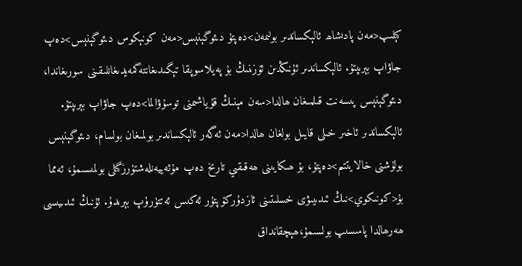كېلىپ<مەن پادىشاھ ئالېكساندىر بولىمەن>دەپتۇ دىئوگېنېس<مەن كونېكوس دىئوگېنېس>دەپ جاۋاپ بېرىپتۇ. ئالېكساندىر ئۇنىڭدىن ئۆزىنىڭ بۇ پەيلاسوپقا تېگىدىغانتەگمەيدىغانلىقىنى سورىغاندا، دىئوگېنېس پىسەنت قىلمىغان ھالدا<سەن مېنىڭ قۇياشىمنى توسۇۋالما>دەپ جاۋاپ بېرىپتۇ. ئالېكساندىر ئاخىر خىلى قايىل بولغان ھالدا<مەن ئەگەر ئالېكساندىر بولمىغان بولسام، دىئوگېنېس بولۇشنى خالايتتىم>دەپتۇ، بۇ ھىكايىنى ھەقىقىي تارىخ دەپ مۇئەييەنلەشتۈرزگىلى بولمىسىمۇ، ئەمما بۇ<كونىكوي>نىڭ ئىدىيىۋى خسلىتىنى ئازدۇركۆپتۇر ئەكىس ئەتتۈرۈپ بېرىدۇ. ئۇنىڭ ئىدىيىسى ھەرھالدا پاسسىپ بولسىمۇ،ھېچقانداق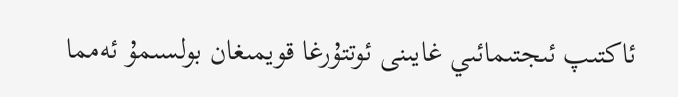ئاكتىپ ئىجتىمائىي غايىنى ئوتتۇرغا قويمىغان بولسىمۇ ئەمما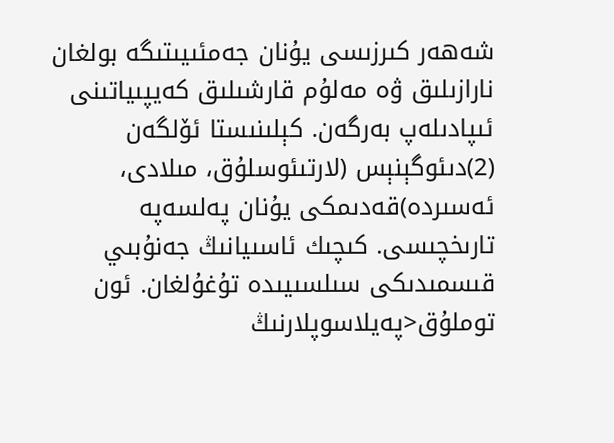شەھەر كىرزىسى يۇنان جەمئىيىتىگە بولغان نارازىلىق ۋە مەلۇم قارشىلىق كەيپىياتىنى ئىپادىلەپ بەرگەن. كېلىنىستا ئۆلگەن (2)دىئوگېنېس (لارتىئوسلۇق، مىلادى، ئەسىردە)قەدىمكى يۇنان پەلسەپە تارىخچىسى. كىچىك ئاسىيانىڭ جەنۇبىي قىسمىدىكى سىلسىيىدە تۇغۇلغان. ئون توملۇق<پەيلاسوپلارنىڭ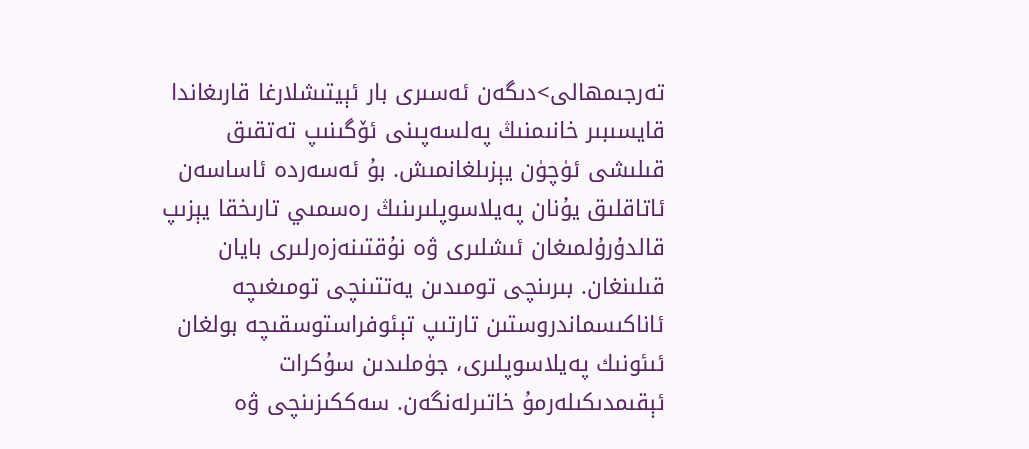تەرجىمھالى>دىگەن ئەسىرى بار ئېيتىشلارغا قارىغاندا قايسىبىر خانىمنىڭ پەلسەپىنى ئۆگىنىپ تەتقىق قىلىشى ئۈچۈن يېزىلغانمىش. بۇ ئەسەردە ئاساسەن ئاتاقلىق يۇنان پەيلاسوپلىرىنىڭ رەسمىي تارىخقا يېزىپ قالدۇرۇلمىغان ئىشلىرى ۋە نۇقتىنەزەرلىرى بايان قىلىنغان. بىرىنچى تومىدىن يەتتىنچى تومىغىچە ئاناكىسماندروستىن تارتىپ تېئوفراستوسقىچە بولغان ئىئونىك پەيلاسوپلىرى، جۈملىدىن سۇكرات ئېقىمدىكىلەرمۇ خاتىرلەنگەن. سەككىزىنچى ۋە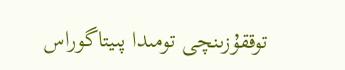توققۇزىنچى تومىدا پىيتاگوراس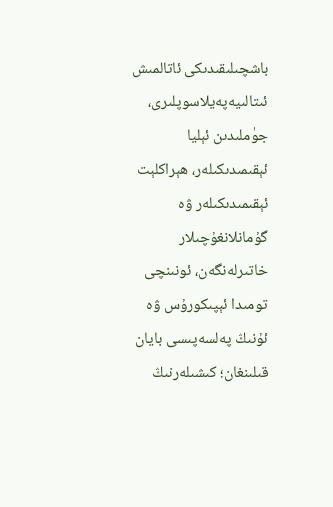باشچىلىقىدىكى ئاتالمىش ئىتالىيەپەيلاسوپلىرى، جۈملىدىن ئېليا ئېقىمىدىكىلەر، ھېراكلېت ئېقىمىدىكىلەر ۋە گۇمانلانغۇچىلار خاتىرلەنگەن، ئونىنچى تومىدا ئېپىكورۇس ۋە ئۇنىڭ پەلسەپىسى بايان قىلىنغان؛ كىشىلەرنىڭ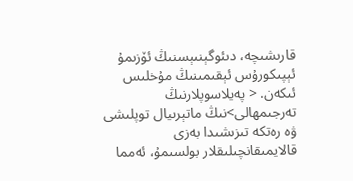قارىشىچە، دىئوگېنىېسنىڭ ئۆزىمۇ ئېپىكورۇس ئېقىمىنىڭ مۇخلىس ئىكەن. < پەيلاسوپلارنىڭ تەرجىمھالى>نىڭ ماتېرىيال توپلىشى ۋە رەتكە تىزىشىدا بەزى قالايمىقانچىلىقلار بولسىمۇ، ئەمما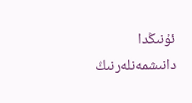ئۇنىڭدا دانىشمەنلەرنىڭ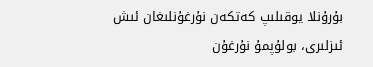بۇرۇنلا يوقىلىپ كەتكەن نۇرغۇنلىغان ئىش ئىزلىرى، بولۇپمۇ نۇرغۇن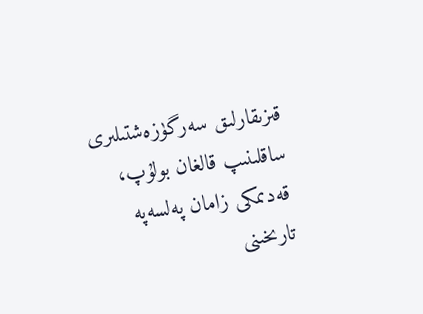قىزىقارلىق سەرگۈزەشتىلىرى ساقلىنىپ قالغان بولۇپ، قەدىمكى زامان پەلسەپە تارىخىنى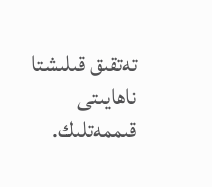تەتقىق قىلىشتا ناھايىتى قىممەتلىك.